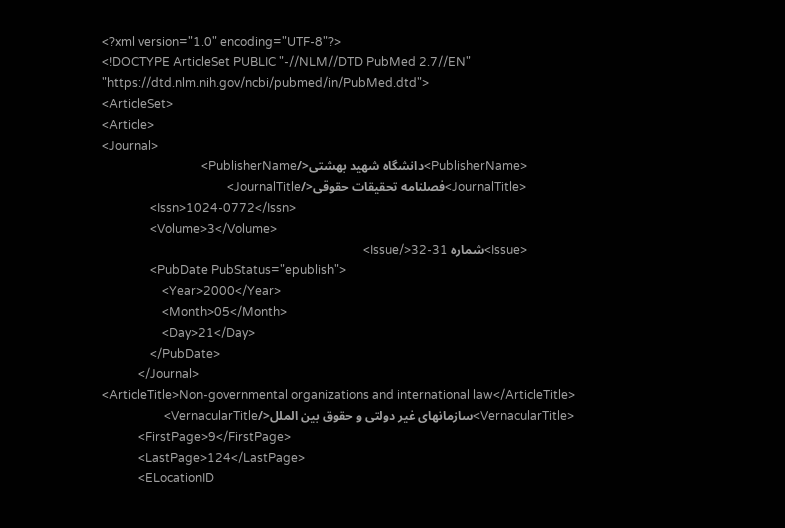<?xml version="1.0" encoding="UTF-8"?>
<!DOCTYPE ArticleSet PUBLIC "-//NLM//DTD PubMed 2.7//EN" "https://dtd.nlm.nih.gov/ncbi/pubmed/in/PubMed.dtd">
<ArticleSet>
<Article>
<Journal>
                <PublisherName>دانشگاه شهید بهشتی</PublisherName>
                <JournalTitle>فصلنامه تحقیقات حقوقی</JournalTitle>
                <Issn>1024-0772</Issn>
                <Volume>3</Volume>
                <Issue>شماره 31-32</Issue>
                <PubDate PubStatus="epublish">
                    <Year>2000</Year>
                    <Month>05</Month>
                    <Day>21</Day>
                </PubDate>
            </Journal>
<ArticleTitle>Non-governmental organizations and international law</ArticleTitle>
<VernacularTitle>سازمانهای غیر دولتی و حقوق بین الملل</VernacularTitle>
            <FirstPage>9</FirstPage>
            <LastPage>124</LastPage>
            <ELocationID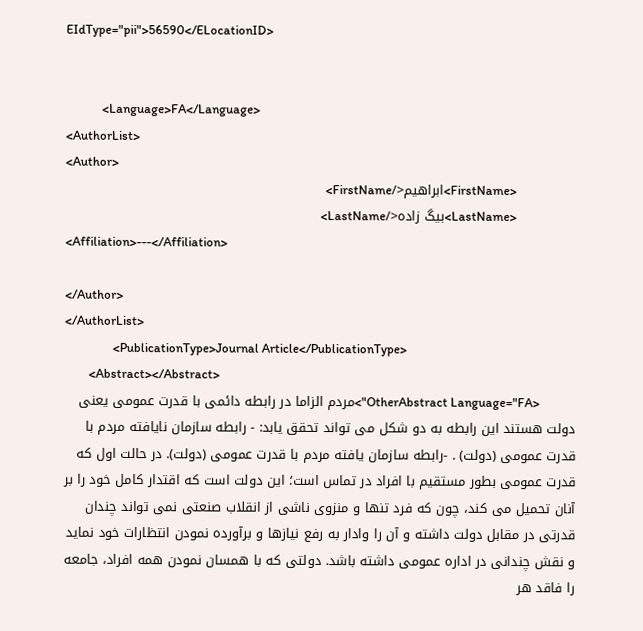EIdType="pii">56590</ELocationID>


            <Language>FA</Language>
<AuthorList>
<Author>
                    <FirstName>ابراهیم</FirstName>
                    <LastName>بیگ زاده</LastName>
<Affiliation>---</Affiliation>

</Author>
</AuthorList>
                <PublicationType>Journal Article</PublicationType>
        <Abstract></Abstract>
            <OtherAbstract Language="FA">مردم الزاما در رابطه دائمی با قدرت عمومی یعنی دولت هستند این رابطه به دو شکل می تواند تحقق یابد: - رابطه سازمان نایافته مردم با قدرت عمومی (دولت) . -رابطه سازمان یافته مردم با قدرت عمومی (دولت). در حالت اول که قدرت عمومی بطور مستقیم با افراد در تماس است؛ این دولت است که اقتدار کامل خود را بر آنان تحمیل می کند، چون که فرد تنها و منزوی ناشی از انقلاب صنعتی نمی تواند چندان قدرتی در مقابل دولت داشته و آن را وادار به رفع نیازها و برآورده نمودن انتظارات خود نماید و نقش چندانی در اداره عمومی داشته باشد. دولتی که با همسان نمودن همه افراد، جامعه را فاقد هر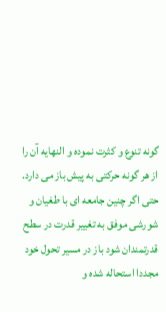گونه تنوع و کثرت نموده و النهایه آن را از هر گونه حرکتی به پیش باز می دارد. حتی اگر چنین جامعه ای با طغیان و شورشی موفق به تغییر قدرت در سطح قدرتمندان شود باز در مسیر تحول خود مجددا استحاله شده و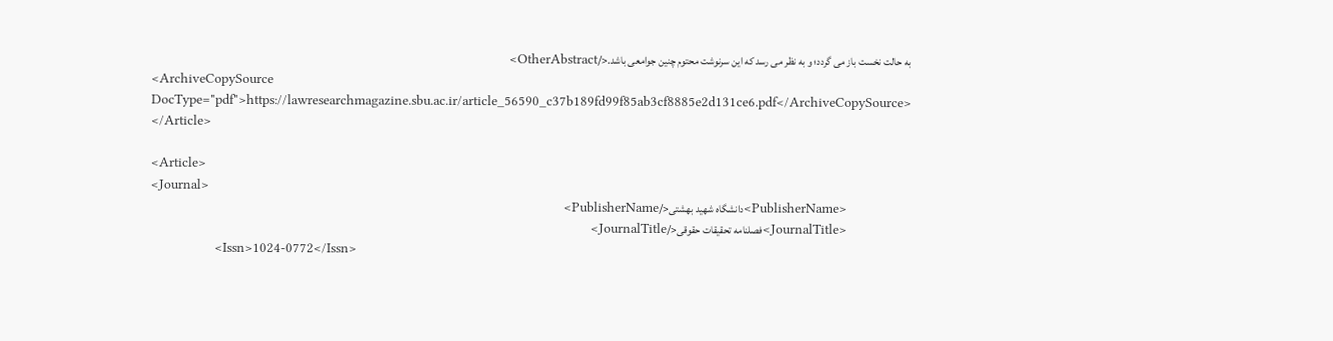به حالت نخست باز می گردد؛ و به نظر می رسد که این سرنوشت محتوم چنین جوامعی باشد.</OtherAbstract>
<ArchiveCopySource DocType="pdf">https://lawresearchmagazine.sbu.ac.ir/article_56590_c37b189fd99f85ab3cf8885e2d131ce6.pdf</ArchiveCopySource>
</Article>

<Article>
<Journal>
                <PublisherName>دانشگاه شهید بهشتی</PublisherName>
                <JournalTitle>فصلنامه تحقیقات حقوقی</JournalTitle>
                <Issn>1024-0772</Issn>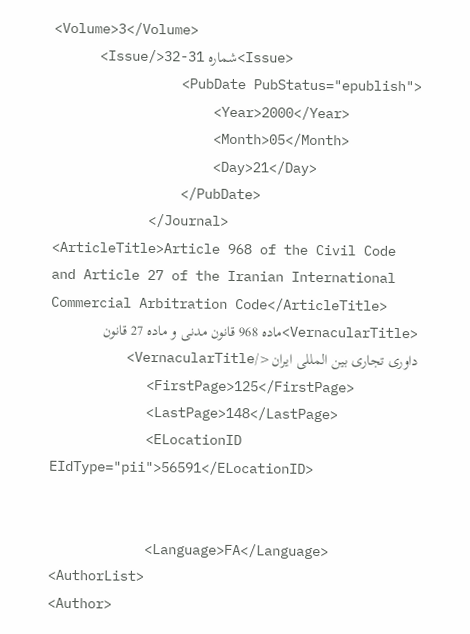<Volume>3</Volume>
                <Issue>شماره 31-32</Issue>
                <PubDate PubStatus="epublish">
                    <Year>2000</Year>
                    <Month>05</Month>
                    <Day>21</Day>
                </PubDate>
            </Journal>
<ArticleTitle>Article 968 of the Civil Code and Article 27 of the Iranian International Commercial Arbitration Code</ArticleTitle>
<VernacularTitle>ماده 968 قانون مدنی و ماده 27 قانون داوری تجاری بین المللی ایران</VernacularTitle>
            <FirstPage>125</FirstPage>
            <LastPage>148</LastPage>
            <ELocationID EIdType="pii">56591</ELocationID>


            <Language>FA</Language>
<AuthorList>
<Author>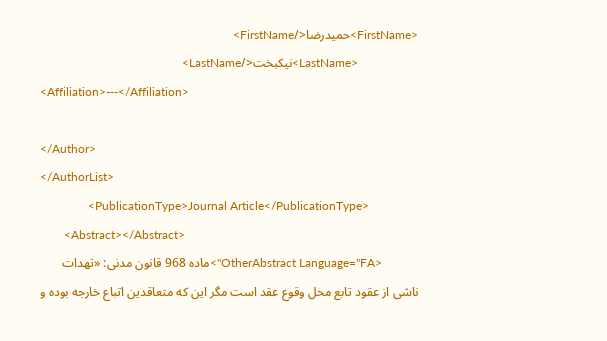<FirstName>حمیدرضا</FirstName>
                    <LastName>نیکبخت</LastName>
<Affiliation>---</Affiliation>

</Author>
</AuthorList>
                <PublicationType>Journal Article</PublicationType>
        <Abstract></Abstract>
            <OtherAbstract Language="FA">ماده 968 قانون مدنی: «تهدات ناشی از عقود تابع محل وقوع عقد است مگر این که متعاقدین اتباع خارجه بوده و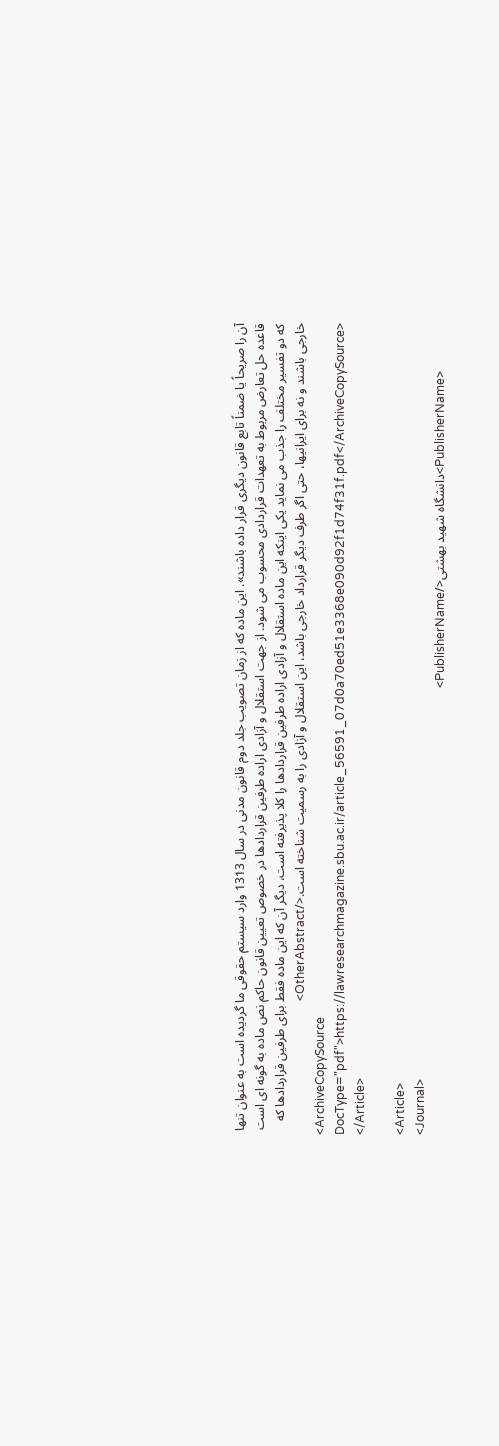آن را صریحاً یا ضمناً تابع قانون دیگری قرار داده باشند». این ماده که از زمان تصویب جلد دوم قانون مدنی در سال 1313 وارد سیستم حقوقی ما گردیده است به عنوان تنها قاعده حل تعارض مربوط به تعهدات قراردادی محسوب می شود. از جهت استقلال و آزادی اراده طرفین قراردادها در خصوص تعیین قانون حاکم نص ماده به گونه ای است که دو تفسیر مختلف را جذب می نماید یکی اینکه این ماده استقلال و آزادی اراده طرفین قراردادها را کلا پذیرفته است، دیگر آن که این ماده فقط برای طرفین قراردادها که خارجی باشند و نه برای ایرانیها، حتی اگر طرف دیگر قرارداد خارجی باشد، این استقلال و آزادی را به رسمیت شناخته است.</OtherAbstract>
<ArchiveCopySource DocType="pdf">https://lawresearchmagazine.sbu.ac.ir/article_56591_07d0a70ed51e3368e090d92f1d74f31f.pdf</ArchiveCopySource>
</Article>

<Article>
<Journal>
                <PublisherName>دانشگاه شهید بهشتی</PublisherName>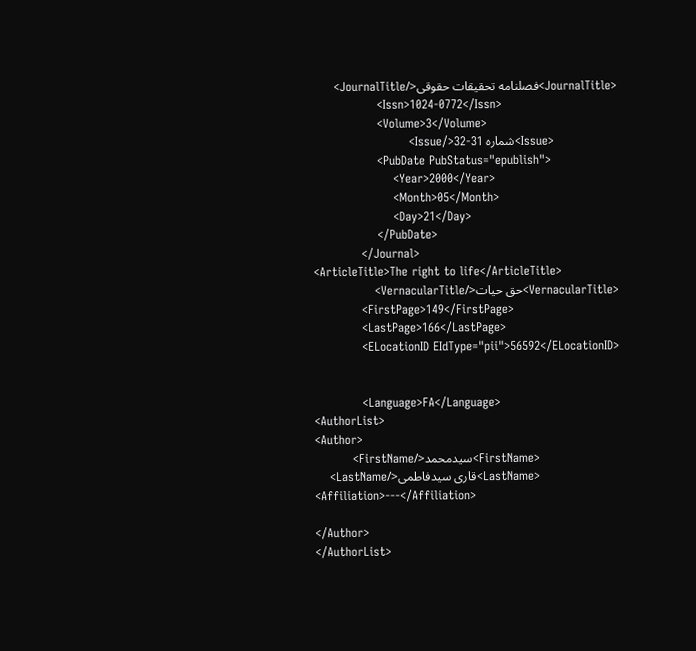<JournalTitle>فصلنامه تحقیقات حقوقی</JournalTitle>
                <Issn>1024-0772</Issn>
                <Volume>3</Volume>
                <Issue>شماره 31-32</Issue>
                <PubDate PubStatus="epublish">
                    <Year>2000</Year>
                    <Month>05</Month>
                    <Day>21</Day>
                </PubDate>
            </Journal>
<ArticleTitle>The right to life</ArticleTitle>
<VernacularTitle>حق حیات</VernacularTitle>
            <FirstPage>149</FirstPage>
            <LastPage>166</LastPage>
            <ELocationID EIdType="pii">56592</ELocationID>


            <Language>FA</Language>
<AuthorList>
<Author>
                    <FirstName>سیدمحمد</FirstName>
                    <LastName>قاری سیدفاطمی</LastName>
<Affiliation>---</Affiliation>

</Author>
</AuthorList>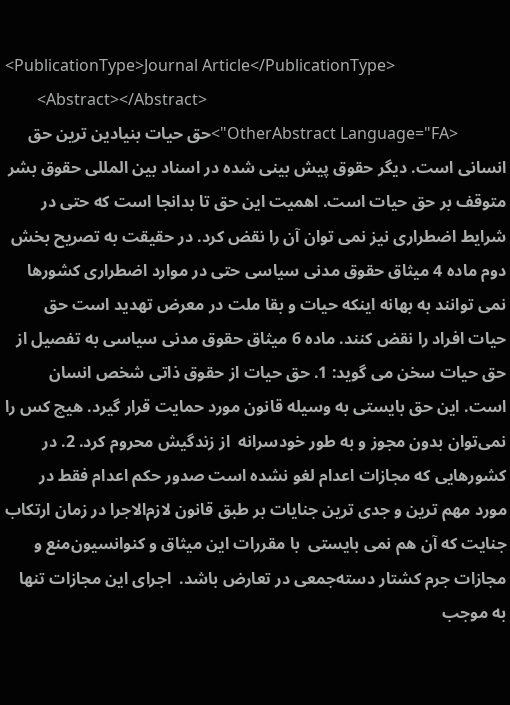<PublicationType>Journal Article</PublicationType>
        <Abstract></Abstract>
            <OtherAbstract Language="FA">حق حیات بنیادین ترین حق انسانی است. دیگر حقوق پیش بینی شده در اسناد بین المللی حقوق بشر متوقف بر حق حیات است. اهمیت این حق تا بدانجا است که حتی در شرایط اضطراری نیز نمی توان آن را نقض کرد. در حقیقت به تصریح بخش دوم ماده 4 میثاق حقوق مدنی سیاسی حتی در موارد اضطراری کشورها نمی توانند به بهانه اینکه حیات و بقا ملت در معرض تهدید است حق حیات افراد را نقض کنند. ماده 6 میثاق حقوق مدنی سیاسی به تفصیل از حق حیات سخن می گوید: 1. حق حیات از حقوق ذاتی شخص انسان است. این حق بایستی به وسیله قانون مورد حمایت قرار گیرد. هیچ کس را نمی‌توان بدون مجوز و به طور خودسرانه  از زندگیش محروم کرد. 2. در کشورهایی که مجازات اعدام لغو نشده است صدور حکم اعدام فقط در مورد مهم ترین و جدی ترین جنایات بر طبق قانون لازم‌الاجرا در زمان ارتکاب جنایت که آن هم نمی بایستی  با مقررات این میثاق و کنوانسیون‌منع و مجازات جرم کشتار دسته‌جمعی در تعارض باشد.  اجرای این مجازات تنها به موجب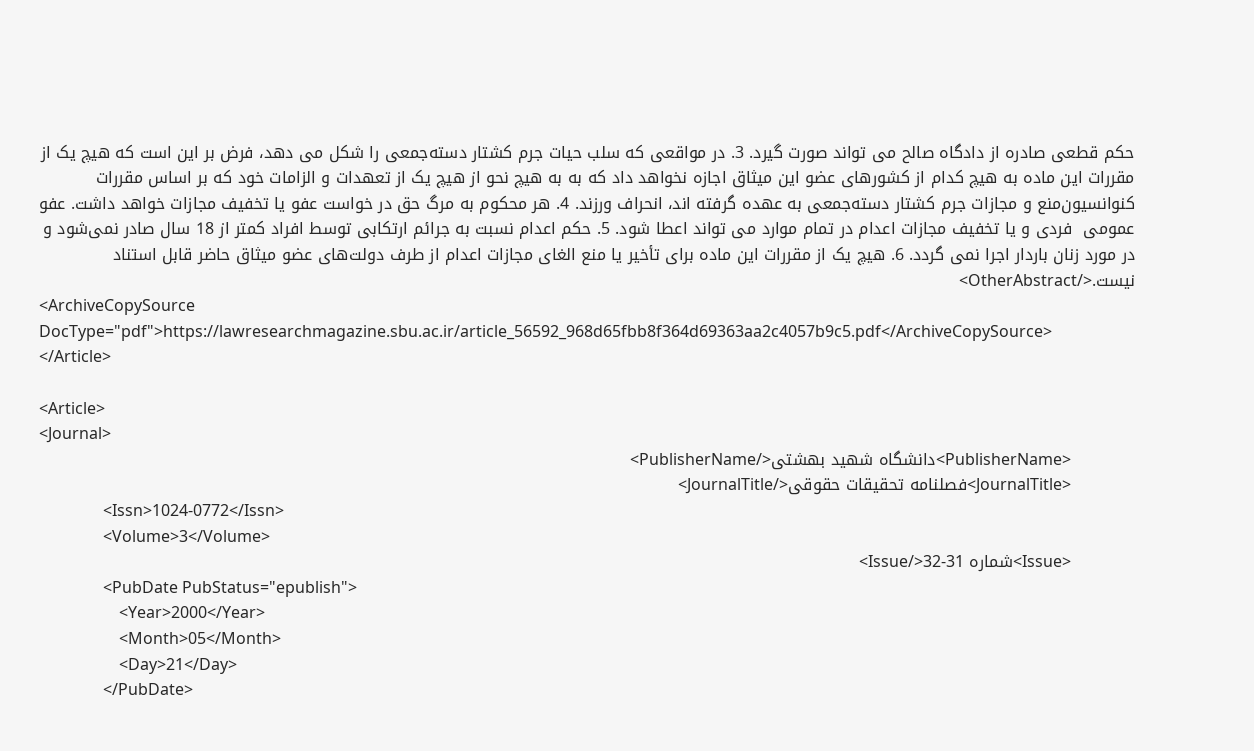حکم قطعی صادره از دادگاه صالح می تواند صورت گیرد. 3. در مواقعی که سلب حیات جرم کشتار دسته‌جمعی را شکل می دهد، فرض بر این است که هیچ یک از مقررات این ماده به هیچ کدام از کشورهای عضو این میثاق اجازه نخواهد داد که به به هیچ نحو از هیچ یک از تعهدات و الزامات خود که بر اساس مقررات کنوانسیون‌منع و مجازات جرم کشتار دسته‌جمعی به عهده گرفته اند، انحراف ورزند. 4. هر محکوم به مرگ حق در خواست عفو یا تخفیف مجازات خواهد داشت. عفو عمومی  فردی و یا تخفیف مجازات اعدام در تمام موارد می تواند اعطا شود. 5. حکم اعدام نسبت به جرائم ارتکابی توسط افراد کمتر از 18 سال صادر نمی‌شود و در مورد زنان باردار اجرا نمی گردد. 6. هیچ یک از مقررات این ماده برای تأخیر یا منع الغای مجازات اعدام از طرف دولت‌های عضو میثاق حاضر قابل استناد نیست.</OtherAbstract>
<ArchiveCopySource DocType="pdf">https://lawresearchmagazine.sbu.ac.ir/article_56592_968d65fbb8f364d69363aa2c4057b9c5.pdf</ArchiveCopySource>
</Article>

<Article>
<Journal>
                <PublisherName>دانشگاه شهید بهشتی</PublisherName>
                <JournalTitle>فصلنامه تحقیقات حقوقی</JournalTitle>
                <Issn>1024-0772</Issn>
                <Volume>3</Volume>
                <Issue>شماره 31-32</Issue>
                <PubDate PubStatus="epublish">
                    <Year>2000</Year>
                    <Month>05</Month>
                    <Day>21</Day>
                </PubDate>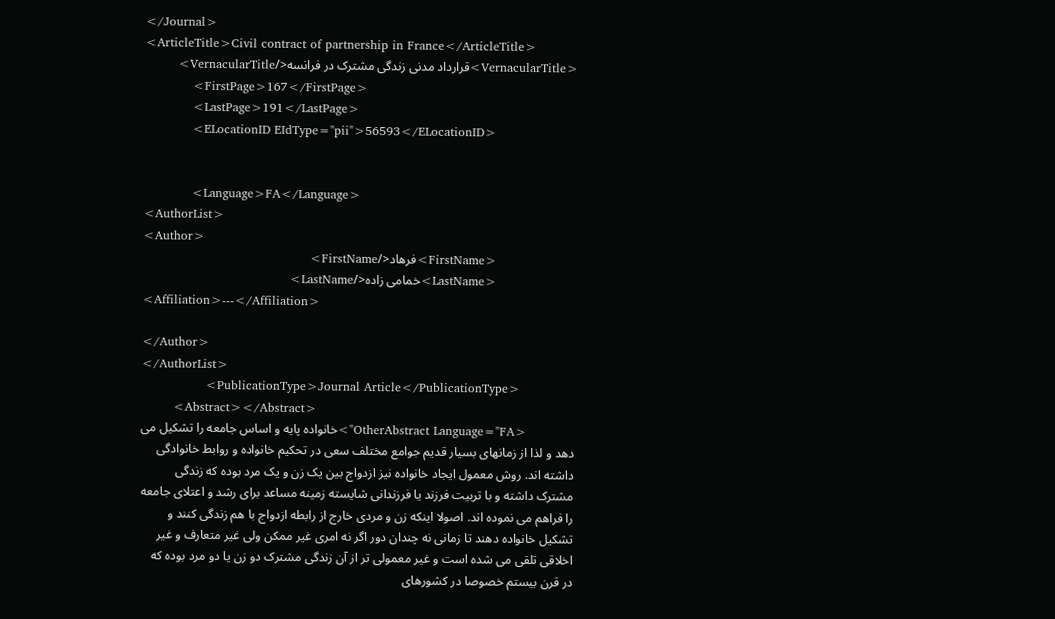</Journal>
<ArticleTitle>Civil contract of partnership in France</ArticleTitle>
<VernacularTitle>قرارداد مدنی زندگی مشترک در فرانسه</VernacularTitle>
            <FirstPage>167</FirstPage>
            <LastPage>191</LastPage>
            <ELocationID EIdType="pii">56593</ELocationID>


            <Language>FA</Language>
<AuthorList>
<Author>
                    <FirstName>فرهاد</FirstName>
                    <LastName>خمامی زاده</LastName>
<Affiliation>---</Affiliation>

</Author>
</AuthorList>
                <PublicationType>Journal Article</PublicationType>
        <Abstract></Abstract>
            <OtherAbstract Language="FA">خانواده پایه و اساس جامعه را تشکیل می دهد و لذا از زمانهای بسیار قدیم جوامع مختلف سعی در تحکیم خانواده و روابط خانوادگی داشته اند. روش معمول ایجاد خانواده نیز ازدواج بین یک زن و یک مرد بوده که زندگی مشترک داشته و با تربیت فرزند یا فرزندانی شایسته زمینه مساعد برای رشد و اعتلای جامعه را فراهم می نموده اند. اصولا اینکه زن و مردی خارج از رابطه ازدواج با هم زندگی کنند و تشکیل خانواده دهند تا زمانی نه چندان دور اگر نه امری غیر ممکن ولی غیر متعارف و غیر اخلاقی تلقی می شده است و غیر معمولی تر از آن زندگی مشترک دو زن یا دو مرد بوده که در قرن بیستم خصوصا در کشورهای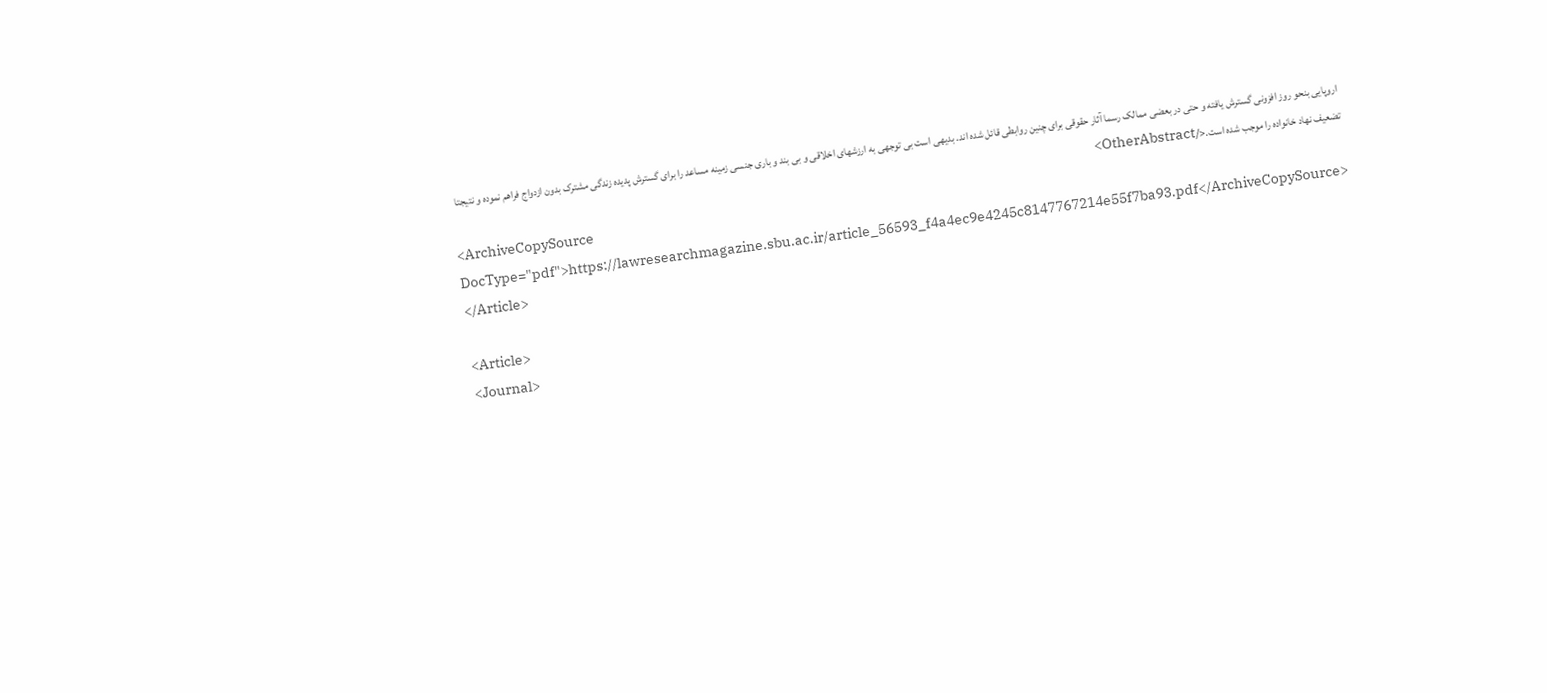اروپایی بنحو روز افزونی گسترش یافته و حتی در بعضی ممالک رسما آثار حقوقی برای چنین روابطی قائل شده اند. بدیهی است بی توجهی به ارزشهای اخلاقی و بی بند و باری جنسی زمینه مساعد را برای گسترش پدیده زندگی مشترک بدون ازدواج فراهم نموده و نتیجتا تضعیف نهاد خانواده را موجب شده است.</OtherAbstract>
<ArchiveCopySource DocType="pdf">https://lawresearchmagazine.sbu.ac.ir/article_56593_f4a4ec9e4245c8147767214e55f7ba93.pdf</ArchiveCopySource>
</Article>

<Article>
<Journal>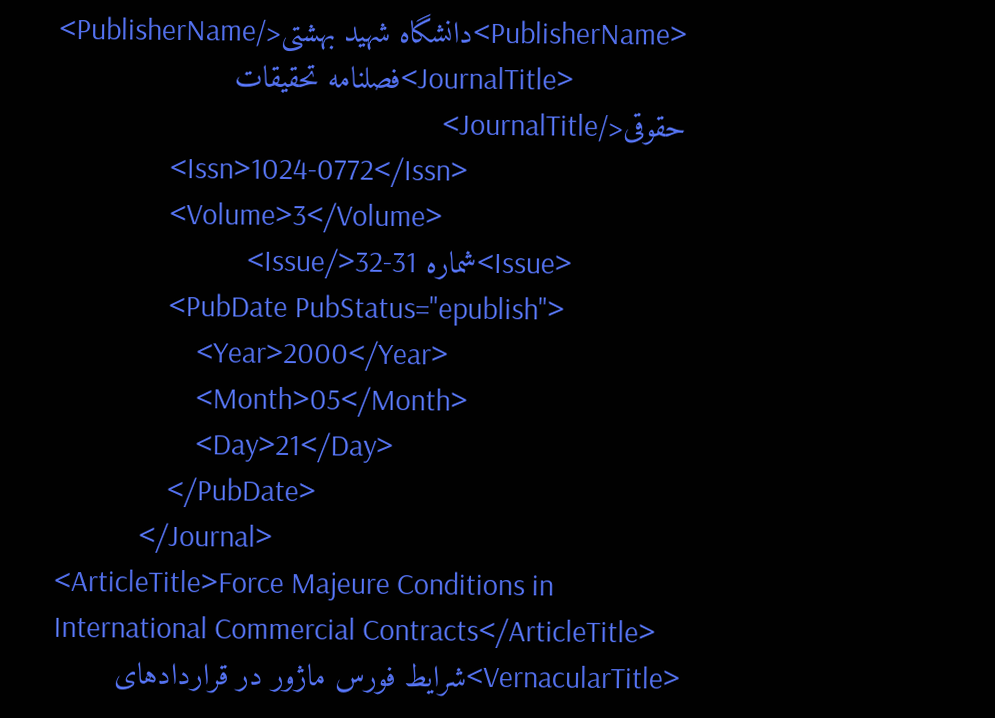<PublisherName>دانشگاه شهید بهشتی</PublisherName>
                <JournalTitle>فصلنامه تحقیقات حقوقی</JournalTitle>
                <Issn>1024-0772</Issn>
                <Volume>3</Volume>
                <Issue>شماره 31-32</Issue>
                <PubDate PubStatus="epublish">
                    <Year>2000</Year>
                    <Month>05</Month>
                    <Day>21</Day>
                </PubDate>
            </Journal>
<ArticleTitle>Force Majeure Conditions in International Commercial Contracts</ArticleTitle>
<VernacularTitle>شرایط فورس ماژور در قراردادهای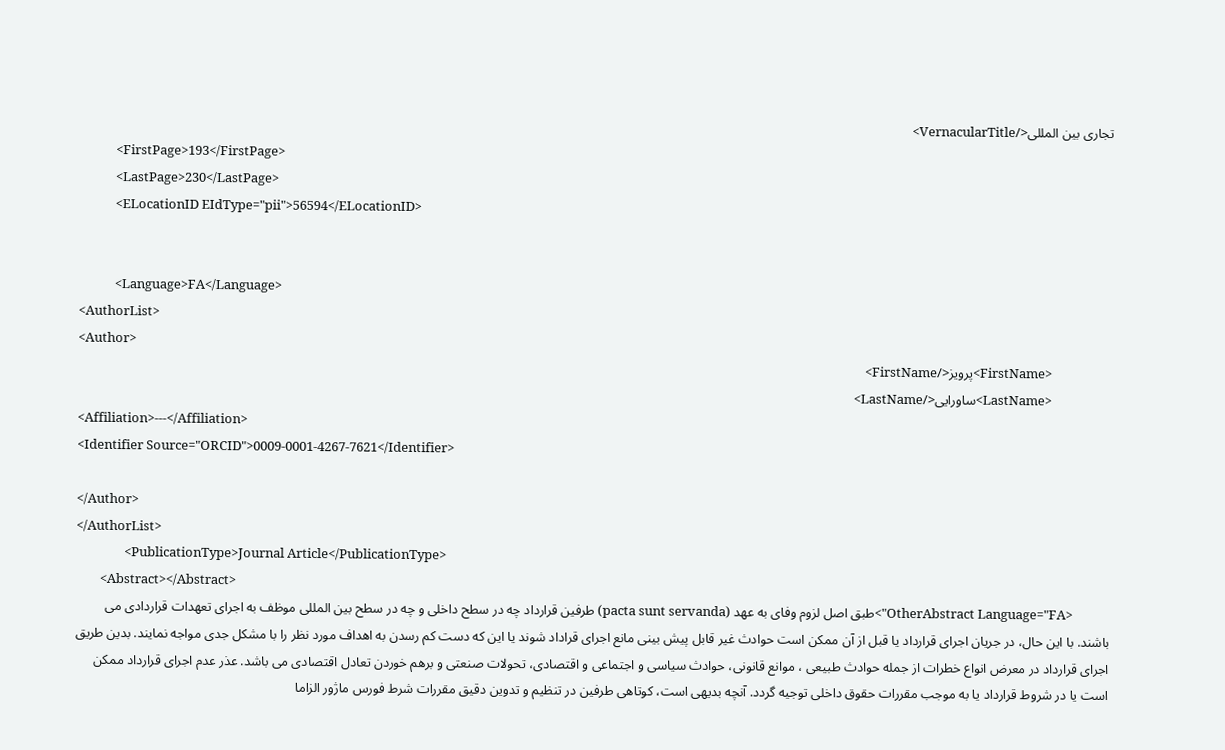تجاری بین المللی</VernacularTitle>
            <FirstPage>193</FirstPage>
            <LastPage>230</LastPage>
            <ELocationID EIdType="pii">56594</ELocationID>


            <Language>FA</Language>
<AuthorList>
<Author>
                    <FirstName>پرویز</FirstName>
                    <LastName>ساورایی</LastName>
<Affiliation>---</Affiliation>
<Identifier Source="ORCID">0009-0001-4267-7621</Identifier>

</Author>
</AuthorList>
                <PublicationType>Journal Article</PublicationType>
        <Abstract></Abstract>
            <OtherAbstract Language="FA">طبق اصل لزوم وفای به عهد (pacta sunt servanda) طرفین قرارداد چه در سطح داخلی و چه در سطح بین المللی موظف به اجرای تعهدات قراردادی می باشند. با این حال، در جریان اجرای قرارداد یا قبل از آن ممکن است حوادث غیر قابل پیش بینی مانع اجرای قراداد شوند یا این که دست کم رسدن به اهداف مورد نظر را با مشکل جدی مواجه نمایند. بدین طریق اجرای قرارداد در معرض انواع خطرات از جمله حوادث طبیعی ، موانع قانونی، حوادث سیاسی و اجتماعی و اقتصادی، تحولات صنعتی و برهم خوردن تعادل اقتصادی می باشد. عذر عدم اجرای قرارداد ممکن است یا در شروط قرارداد یا به موجب مقررات حقوق داخلی توجیه گردد. آنچه بدیهی است، کوتاهی طرفین در تنظیم و تدوین دقیق مقررات شرط فورس ماژور الزاما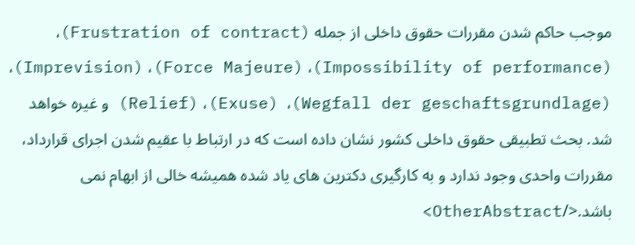موجب حاکم شدن مقررات حقوق داخلی از جمله (Frustration of contract)، (Impossibility of performance)، (Force Majeure)، (Imprevision)، (Wegfall der geschaftsgrundlage)،  (Exuse)، (Relief) و غیره خواهد شد. بحث تطبیقی حقوق داخلی کشور نشان داده است که در ارتباط با عقیم شدن اجرای قرارداد، مقررات واحدی وجود ندارد و به کارگیری دکترین های یاد شده همیشه خالی از ابهام نمی باشد.</OtherAbstract>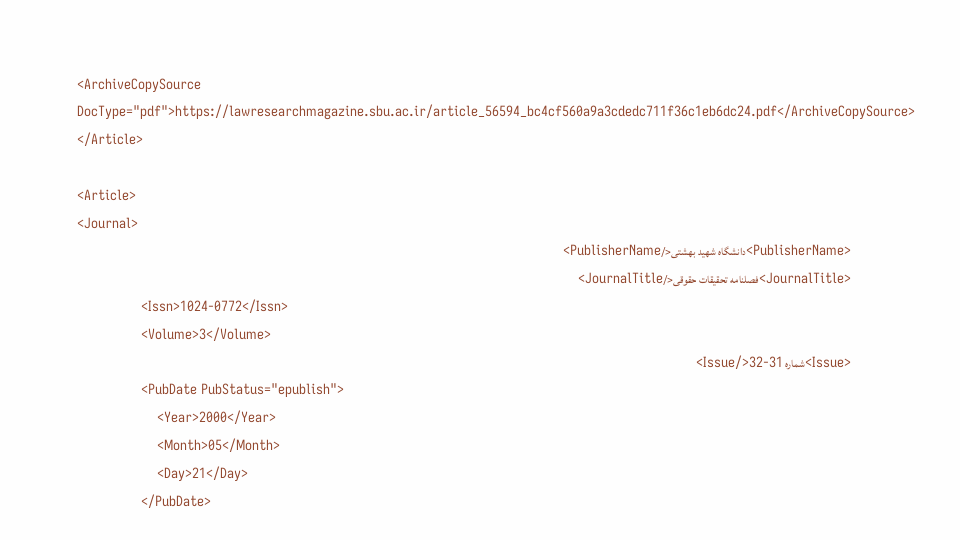<ArchiveCopySource DocType="pdf">https://lawresearchmagazine.sbu.ac.ir/article_56594_bc4cf560a9a3cdedc711f36c1eb6dc24.pdf</ArchiveCopySource>
</Article>

<Article>
<Journal>
                <PublisherName>دانشگاه شهید بهشتی</PublisherName>
                <JournalTitle>فصلنامه تحقیقات حقوقی</JournalTitle>
                <Issn>1024-0772</Issn>
                <Volume>3</Volume>
                <Issue>شماره 31-32</Issue>
                <PubDate PubStatus="epublish">
                    <Year>2000</Year>
                    <Month>05</Month>
                    <Day>21</Day>
                </PubDate>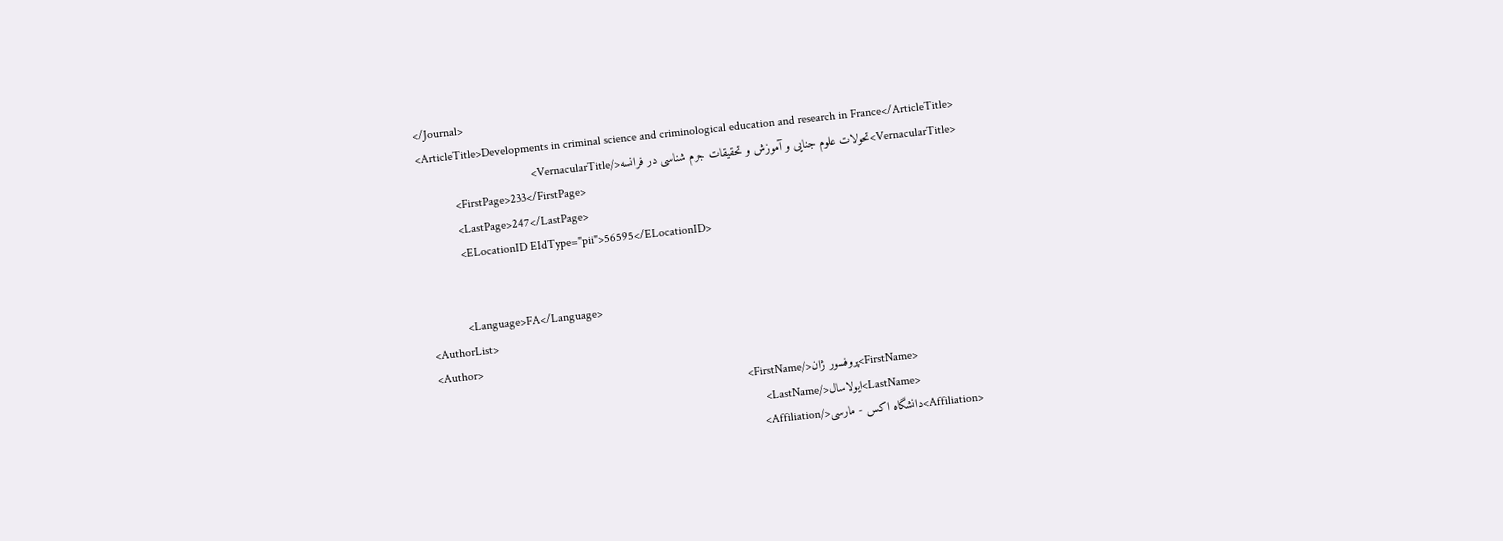</Journal>
<ArticleTitle>Developments in criminal science and criminological education and research in France</ArticleTitle>
<VernacularTitle>تحولات علوم جنایی و آموزش و تحقیقات جرم شناسی در فرانسه</VernacularTitle>
            <FirstPage>233</FirstPage>
            <LastPage>247</LastPage>
            <ELocationID EIdType="pii">56595</ELocationID>


            <Language>FA</Language>
<AuthorList>
<Author>
                    <FirstName>پروفسور ژان</FirstName>
                    <LastName>ایولاسال</LastName>
<Affiliation>دانشگاه اکس - مارسی</Affiliation>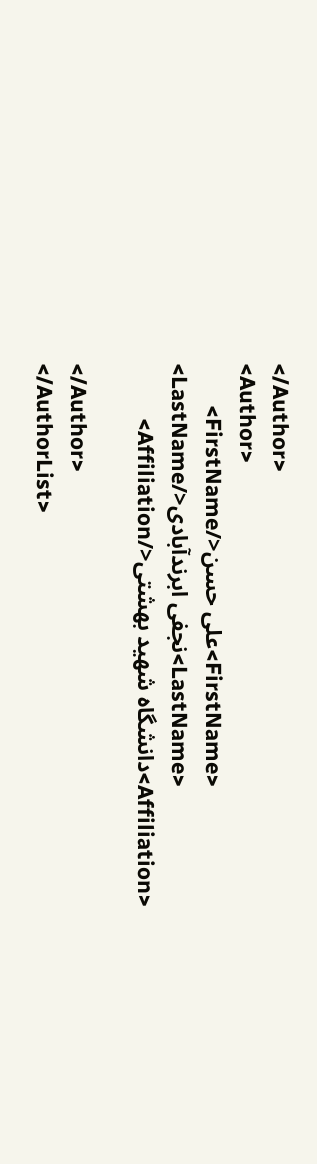</Author>
<Author>
                    <FirstName>علی حسن</FirstName>
                    <LastName>نجفی ابرندآبادی</LastName>
<Affiliation>دانشگاه شهید بهشتی</Affiliation>

</Author>
</AuthorList>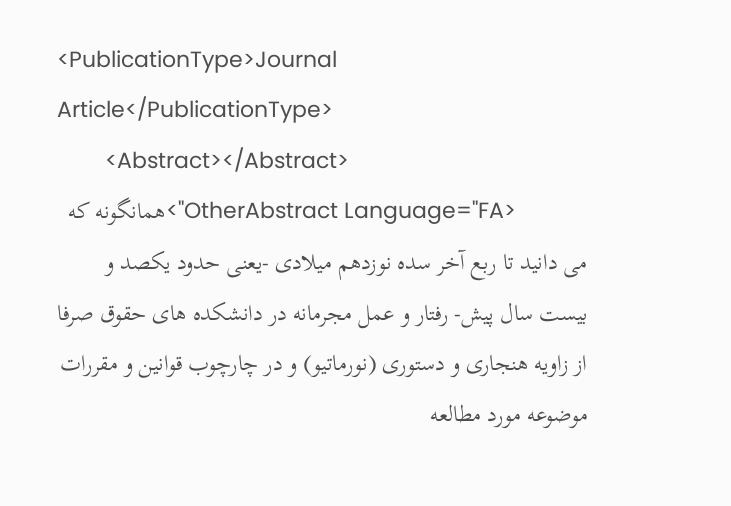<PublicationType>Journal Article</PublicationType>
        <Abstract></Abstract>
            <OtherAbstract Language="FA">همانگونه که می دانید تا ربع آخر سده نوزدهم میلادی -یعنی حدود یکصد و بیست سال پیش- رفتار و عمل مجرمانه در دانشکده های حقوق صرفا از زاویه هنجاری و دستوری (نورماتیو) و در چارچوب قوانین و مقررات موضوعه مورد مطالعه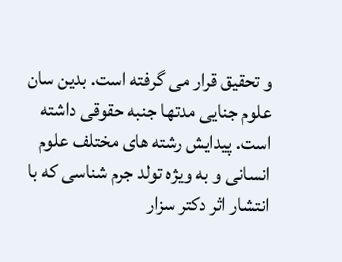و تحقیق قرار می گرفته است. بدین سان علوم جنایی مدتها جنبه حقوقی داشته است. پیدایش رشته های مختلف علوم انسانی و به ویژه تولد جرم شناسی که با انتشار اثر دکتر سزار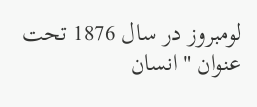لومبروز در سال 1876 تحت عنوان "انسان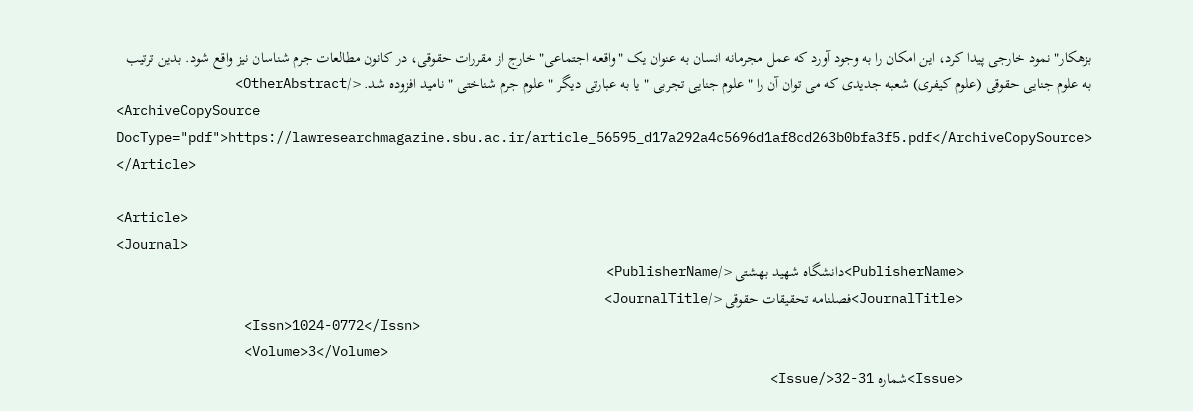بزهکار" نمود خارجی پیدا کرد، این امکان را به وجود آورد که عمل مجرمانه انسان به عنوان یک "واقعه اجتماعی" خارج از مقررات حقوقی، در کانون مطالعات جرم شناسان نیز واقع شود. بدین ترتیب به علوم جنایی حقوقی (علوم کیفری) شعبه جدیدی که می توان آن را " علوم جنایی تجربی " یا به عبارتی دیگر " علوم جرم شناختی " نامید افزوده شد.</OtherAbstract>
<ArchiveCopySource DocType="pdf">https://lawresearchmagazine.sbu.ac.ir/article_56595_d17a292a4c5696d1af8cd263b0bfa3f5.pdf</ArchiveCopySource>
</Article>

<Article>
<Journal>
                <PublisherName>دانشگاه شهید بهشتی</PublisherName>
                <JournalTitle>فصلنامه تحقیقات حقوقی</JournalTitle>
                <Issn>1024-0772</Issn>
                <Volume>3</Volume>
                <Issue>شماره 31-32</Issue>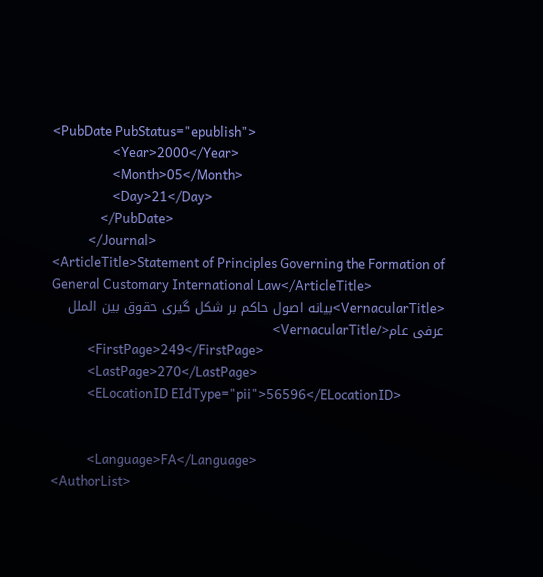<PubDate PubStatus="epublish">
                    <Year>2000</Year>
                    <Month>05</Month>
                    <Day>21</Day>
                </PubDate>
            </Journal>
<ArticleTitle>Statement of Principles Governing the Formation of General Customary International Law</ArticleTitle>
<VernacularTitle>بیانه اصول حاکم بر شکل گیری حقوق بین الملل عرفی عام</VernacularTitle>
            <FirstPage>249</FirstPage>
            <LastPage>270</LastPage>
            <ELocationID EIdType="pii">56596</ELocationID>


            <Language>FA</Language>
<AuthorList>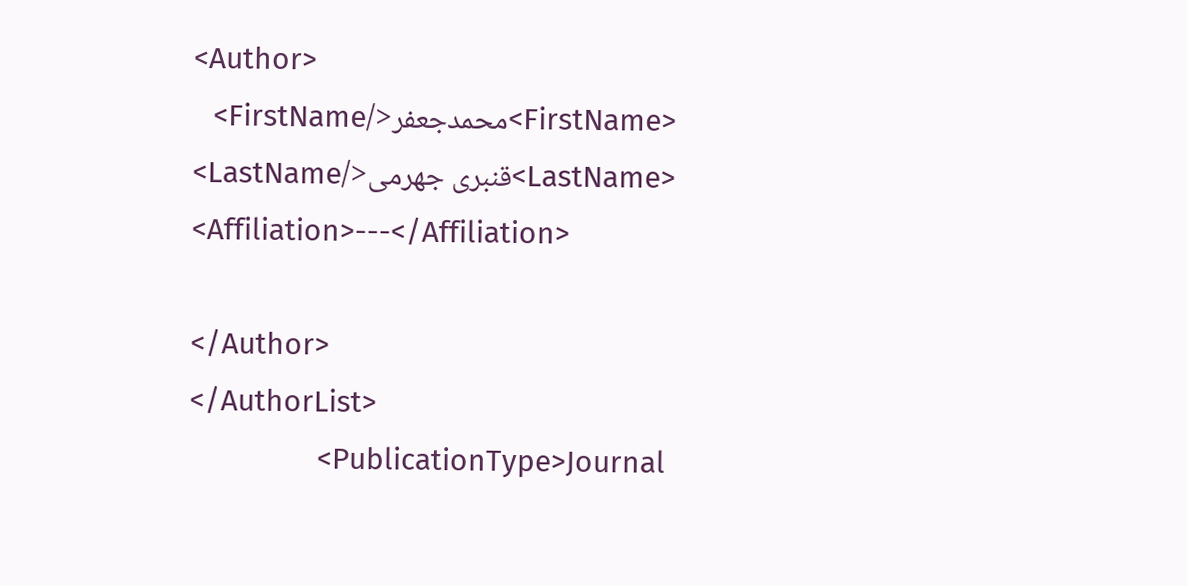<Author>
                    <FirstName>محمدجعفر</FirstName>
                    <LastName>قنبری جهرمی</LastName>
<Affiliation>---</Affiliation>

</Author>
</AuthorList>
                <PublicationType>Journal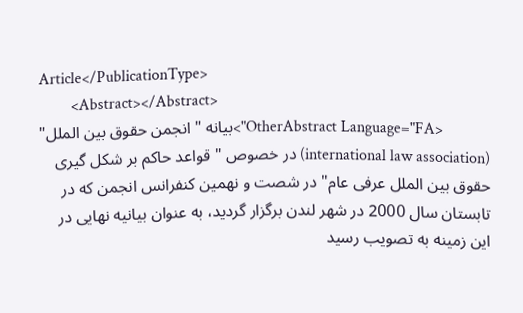Article</PublicationType>
        <Abstract></Abstract>
            <OtherAbstract Language="FA">بیانه " انجمن حقوق بین الملل" (international law association) در خصوص " قواعد حاکم بر شکل گیری حقوق بین الملل عرفی عام" در شصت و نهمین کنفرانس انجمن که در تابستان سال 2000 در شهر لندن برگزار گردید، به عنوان بیانیه نهایی در این زمینه به تصویب رسید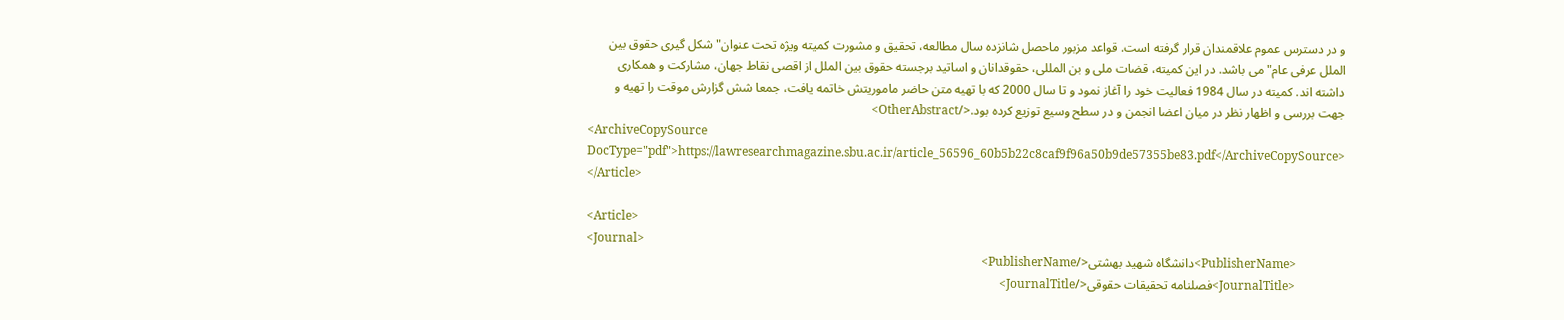و در دسترس عموم علاقمندان قرار گرفته است. قواعد مزبور ماحصل شانزده سال مطالعه، تحقیق و مشورت کمیته ویژه تحت عنوان" شکل گیری حقوق بین الملل عرفی عام" می باشد. در این کمیته، قضات ملی و بن المللی، حقوقدانان و اساتید برجسته حقوق بین الملل از اقصی نقاط جهان، مشارکت و همکاری داشته اند. کمیته در سال 1984 فعالیت خود را آغاز نمود و تا سال 2000 که با تهیه متن حاضر ماموریتش خاتمه یافت، جمعا شش گزارش موقت را تهیه و جهت بررسی و اظهار نظر در میان اعضا انجمن و در سطح وسیع توزیع کرده بود.</OtherAbstract>
<ArchiveCopySource DocType="pdf">https://lawresearchmagazine.sbu.ac.ir/article_56596_60b5b22c8caf9f96a50b9de57355be83.pdf</ArchiveCopySource>
</Article>

<Article>
<Journal>
                <PublisherName>دانشگاه شهید بهشتی</PublisherName>
                <JournalTitle>فصلنامه تحقیقات حقوقی</JournalTitle>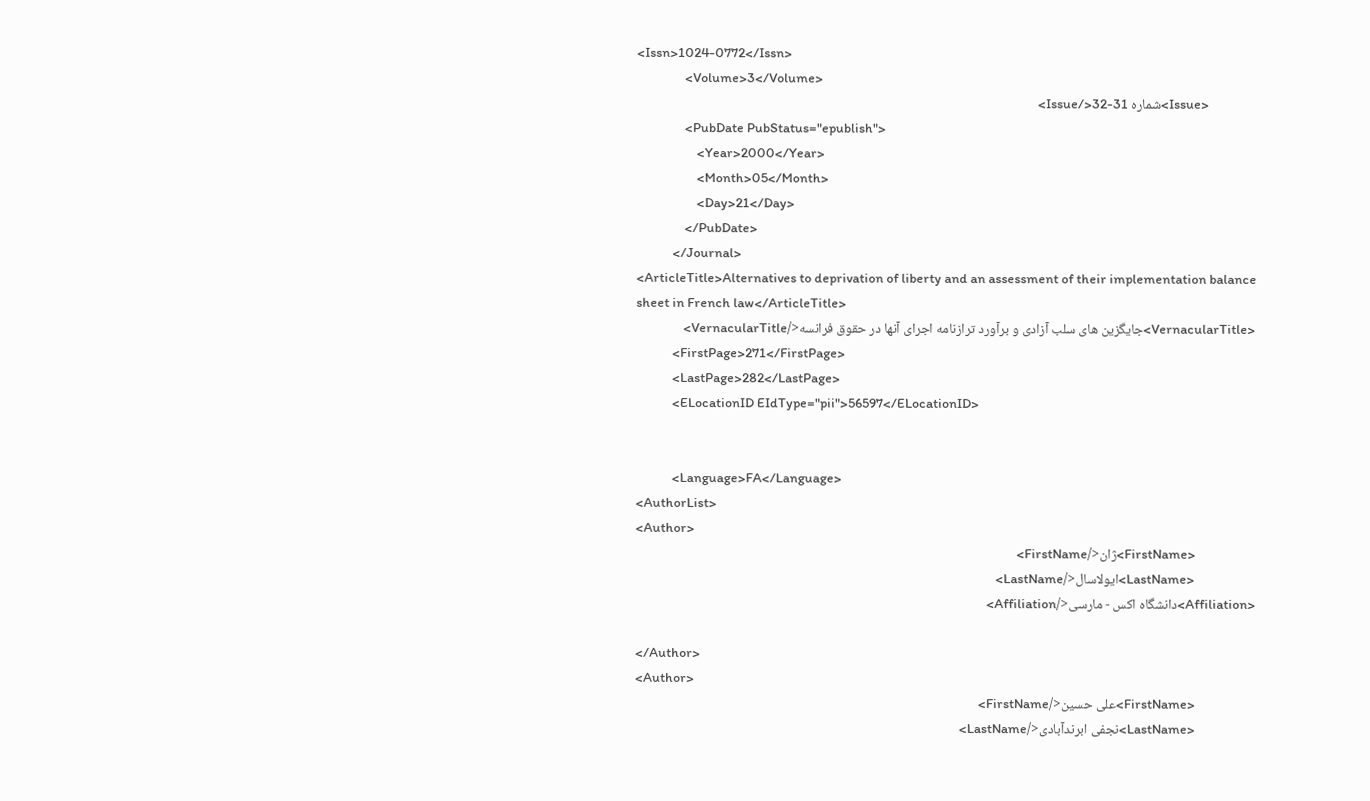<Issn>1024-0772</Issn>
                <Volume>3</Volume>
                <Issue>شماره 31-32</Issue>
                <PubDate PubStatus="epublish">
                    <Year>2000</Year>
                    <Month>05</Month>
                    <Day>21</Day>
                </PubDate>
            </Journal>
<ArticleTitle>Alternatives to deprivation of liberty and an assessment of their implementation balance sheet in French law</ArticleTitle>
<VernacularTitle>جایگزین های سلب آزادی و برآورد ترازنامه اجرای آنها در حقوق فرانسه</VernacularTitle>
            <FirstPage>271</FirstPage>
            <LastPage>282</LastPage>
            <ELocationID EIdType="pii">56597</ELocationID>


            <Language>FA</Language>
<AuthorList>
<Author>
                    <FirstName>ژان</FirstName>
                    <LastName>ایولاسال</LastName>
<Affiliation>دانشگاه اکس - مارسی</Affiliation>

</Author>
<Author>
                    <FirstName>علی حسین</FirstName>
                    <LastName>نجفی ابرندآبادی</LastName>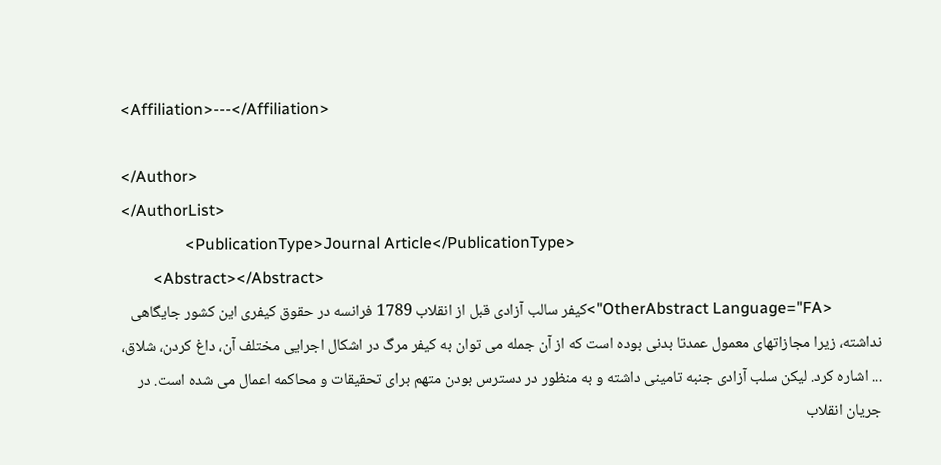<Affiliation>---</Affiliation>

</Author>
</AuthorList>
                <PublicationType>Journal Article</PublicationType>
        <Abstract></Abstract>
            <OtherAbstract Language="FA">کیفر سالب آزادی قبل از انقلاب 1789 فرانسه در حقوق کیفری این کشور جایگاهی نداشته، زیرا مجازاتهای معمول عمدتا بدنی بوده است که از آن جمله می توان به کیفر مرگ در اشکال اجرایی مختلف آن، داغ کردن، شلاق، ... اشاره کرد. لیکن سلب آزادی جنبه تامینی داشته و به منظور در دسترس بودن متهم برای تحقیقات و محاکمه اعمال می شده است. در جریان انقلاب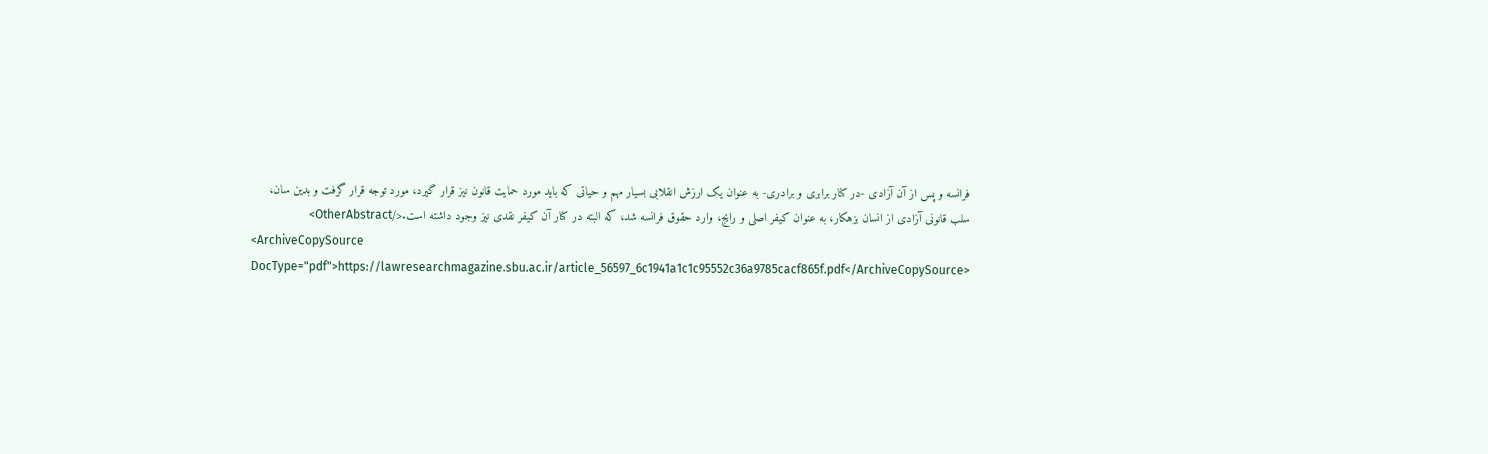فرانسه و پس از آن آزادی -در کنار برابری و برادری- به عنوان یک ارزش انقلابی بسیار مهم و حیاتی که باید مورد حمایت قانون نیز قرار گیرد، مورد توجه قرار گرفت و بدین سان، سلب قانونی آزادی از انسان بزهکار، به عنوان کیفر اصلی و رایج، وارد حقوق فرانسه شد، که البته در کنار آن کیفر نقدی نیز وجود داشته است.</OtherAbstract>
<ArchiveCopySource DocType="pdf">https://lawresearchmagazine.sbu.ac.ir/article_56597_6c1941a1c1c95552c36a9785cacf865f.pdf</ArchiveCopySource>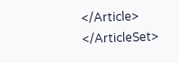</Article>
</ArticleSet>